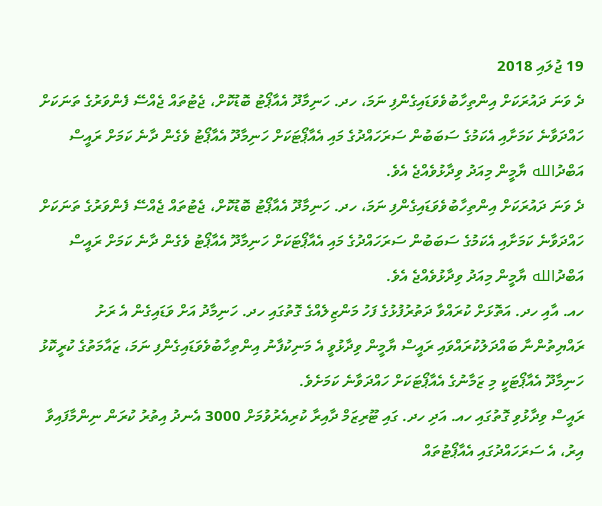19 ޖުލައި 2018
ދެ ވަނަ ދައުރަކަށް އިންތިހާބުވެވަޑައިގެންފި ނަމަ، ހދ. ހަނިމާދޫ އެއާޕޯޓު ބޮޑުކޮށް، ޖެޓުތައް ޖެއްސޭ ފެންވަރުގެ ތަނަކަށް ހައްދަވާނެ ކަމަށާއި އެކަމުގެ ސަބަބުން ސަރަހައްދުގެ މައި އެއާޕޯޓަކަށް ހަނިމާދޫ އެއާޕޯޓު ވެގެން ދާނެ ކަމަށް ރައީސް އަބްދުالله ޔާމީން މިއަދު ވިދާޅުވެއްޖެ އެވެ.
ދެ ވަނަ ދައުރަކަށް އިންތިހާބުވެވަޑައިގެންފި ނަމަ، ހދ. ހަނިމާދޫ އެއާޕޯޓު ބޮޑުކޮށް، ޖެޓުތައް ޖެއްސޭ ފެންވަރުގެ ތަނަކަށް ހައްދަވާނެ ކަމަށާއި އެކަމުގެ ސަބަބުން ސަރަހައްދުގެ މައި އެއާޕޯޓަކަށް ހަނިމާދޫ އެއާޕޯޓު ވެގެން ދާނެ ކަމަށް ރައީސް އަބްދުالله ޔާމީން މިއަދު ވިދާޅުވެއްޖެ އެވެ.
ހއ. އާއި ހދ. އަތޮޅަށް ކުރައްވާ ދަތުރުފުޅުގެ ފަހު މަންޒިލެއްގެ ގޮތުގައި ހދ. ހަނިމާދު އަށް ވަޑައިގެން އެ ރަށު ރައްޔިތުންނާ ބައްދަލުކުރައްވައި ރައީސް ޔާމީން ވިދާޅުވީ އެ މަނިކުފާނު އިންތިހާބުވެވަޑައިގެންފި ނަމަ، ޒައާމަތުގެ ކުރީކޮޅު ހަނިމާދޫ އެއާޕޯޓަކީ މި ޒަމާނުގެ އެއާޕޯޓަކަށް ހައްދަވާނެ ކަމަށެވެ.
ރައީސް ވިދާޅުވި ގޮތުގައި ހއ. އަދި ހދ. ގައި ޓޫރިޒަމް ދާއިރާ ކުރިއެރުވުމަށް 3000 އެނދު އިތުރު ކުރަން ނިންމާފައިވާ އިރު، އެ ސަރަހައްދުގައި އެއާޕޯޓުތައް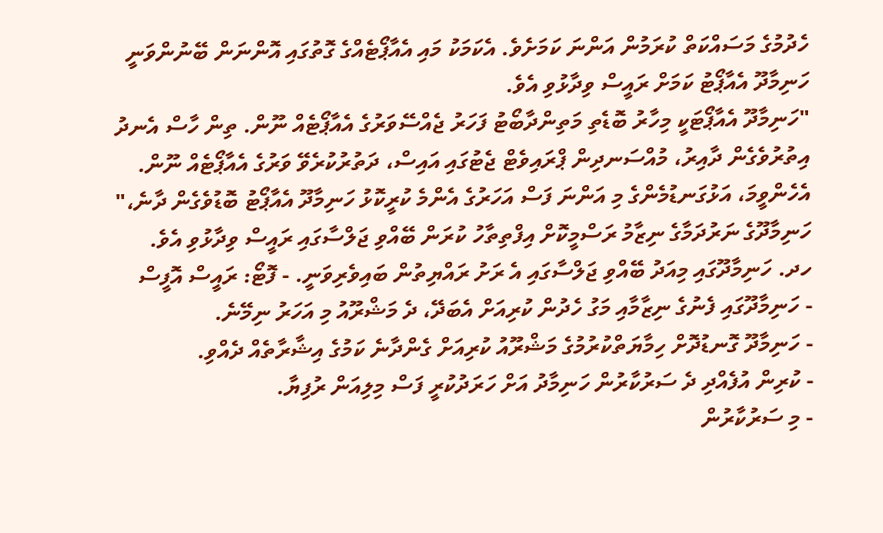ހެދުމުގެ މަސައްކަތް ކުރަމުން އަންނަ ކަމަށެވެ. އެކަމަކު މައި އެއާޕޯޓެއްގެ ގޮތުގައި އޮންނަން ބޭނުންވަނީ ހަނިމާދޫ އެއާޕޯޓު ކަމަށް ރައީސް ވިދާޅުވި އެވެ.
"ހަނިމާދޫ އެއާޕޯޓަކީ މިހާރު ބޮޑެތި މަތިންދާބޯޓު ފަހަރު ޖެއްސޭވަރުގެ އެއާޕޯޓެއް ނޫން. ތިން ހާސް އެނދު އިތުރުވެގެން ދާއިރު، މުއްސަނދިން ޕްރައިވެޓް ޖެޓުގައި އައިސް، ދަތުރުކުރެވޭ ވަރުގެ އެއާޕޯޓެއް ނޫން. އެހެންވީމަ، އަޅުގަނޑުމެންގެ މި އަންނަ ފަސް އަހަރުގެ އެންމެ ކުރީކޮޅު ހަނިމާދޫ އެއާޕޯޓު ބޮޑުވެގެން ދާނެ،" ހަނިމާދޫގެ ނަރުދަމާގެ ނިޒާމު ރަސްމީކޮށް އިފްތިތާހު ކުރަން ބޭއްވި ޖަލްސާގައި ރައީސް ވިދާޅުވި އެވެ.
ހދ. ހަނިމާދޫގައި މިއަދު ބޭއްވި ޖަލްސާގައި އެ ރަށު ރައްޔިތުން ބައިވެރިވަނީ. - ފޮޓޯ: ރައީސް އޮފީސް
- ހަނިމާދޫގައި ފެނުގެ ނިޒާމާއި މަގު ހެދުން ކުރިއަށް އެބަދޭ، ދެ މަޝްރޫއު މި އަހަރު ނިމޭނެ.
- ހަނިމާދޫ ގޮނޑުދޮށް ހިމާޔަތްކުރުމުގެ މަޝްރޫއު ކުރިއަށް ގެންދާނެ ކަމުގެ އިޝާރާތެއް ދެއްވި.
- ކުރިން އުފެއްދި ދެ ސަރުކާރުން ހަނިމާދު އަށް ހަރަދުކުރީ ފަސް މިލިއަން ރުފިޔާ.
- މި ސަރުކާރުން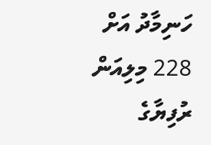ހަނިމާދު އަށް 228 މިލިއަން ރުފިޔާގެ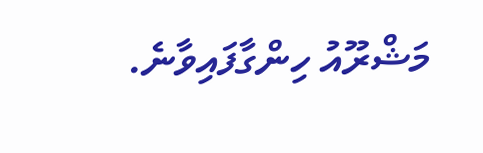މަޝްރޫއު ހިންގާފައިވާނެ.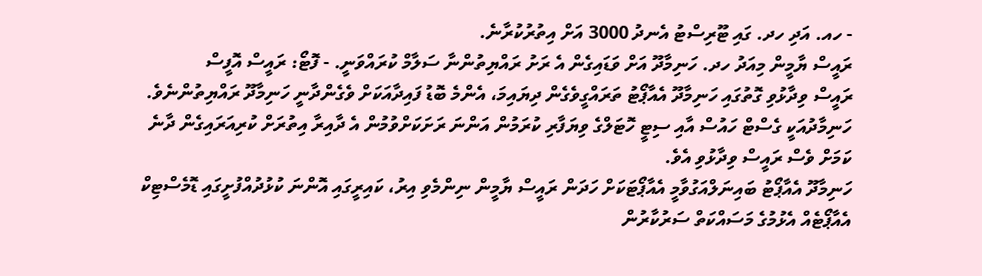- ހއ. އަދި ހދ. ގައި ޓޫރިސްޓު އެނދު 3000 އަށް އިތުރުކުރާނެ.
ރައީސް ޔާމީން މިއަދު ހދ. ހަނިމާދޫ އަށް ވަޑައިގެން އެ ރަށު ރައްޔިތުންނާ ސަލާމް ކުރައްވަނީ. - ފޮޓޯ: ރައީސް އޮފީސް
ރައީސް ވިދާޅުވި ގޮތުގައި ހަނިމާދޫ އެއާޕޯޓު ތަރައްގީވެގެން ދިޔައިމަ، އެންމެ ބޮޑު ފައިދާއަކަށް ވެގެންދާނީ ހަނިމާދޫ ރައްޔިތުންނެވެ. ހަނިމާދުއަކީ ގެސްޓް ހައުސް އާއި ސިޓީ ހޮޓަލްގެ ވިޔަފާރި ކުރަމުން އަންނަ ރަށަކަށްވުމުން އެ ދާއިރާ އިތުރަށް ކުރިއަރައިގެން ދާނެ ކަމަށް ވެސް ރައީސް ވިދާޅުވި އެވެ.
ހަނިމާދޫ އެއާޕޯޓު ބައިނަލްއަގުވާމީ އެއާޕޯޓަކަށް ހަދަން ރައީސް ޔާމީން ނިންމެވި އިރު، ކައިރީގައި އޮންނަ ކުޅުދުއްފުށީގައި ޑޮމެސްޓިކް އެއާޕޯޓެއް އެޅުމުގެ މަސައްކަތް ސަރުކާރުން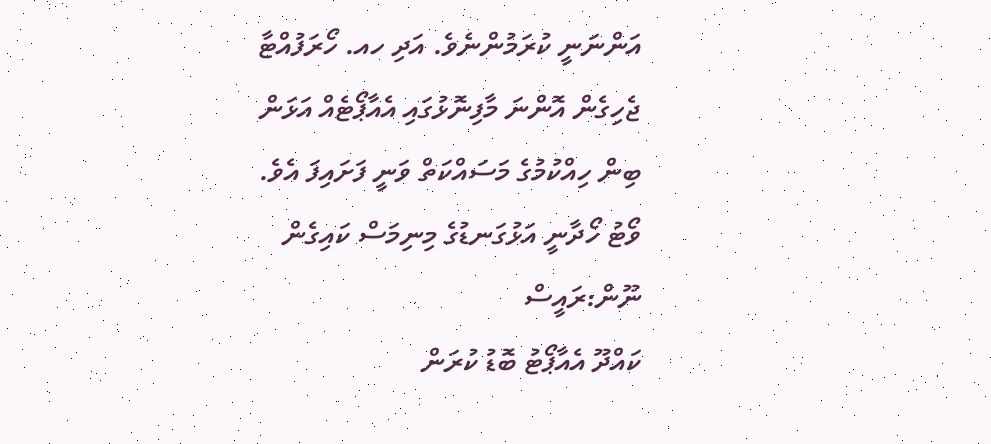އަންނަނީ ކުރަމުންނެވެ. އަދި ހއ. ހޯރަފުއްޓާ ޖެހިގެން އޮންނަ މާފިނޮޅުގައި އެއާޕޯޓެއް އަޅަން ބިން ހިއްކުމުގެ މަސައްކަތް ވަނީ ފަށައިފަ އެވެ.
ވޯޓު ހޯދާނީ އަޅުގަނޑުގެ މިނިމަސް ކައިގެން ނޫން:ރައީސް
ކައްދޫ އެއާޕޯޓު ބޮޑު ކުރަން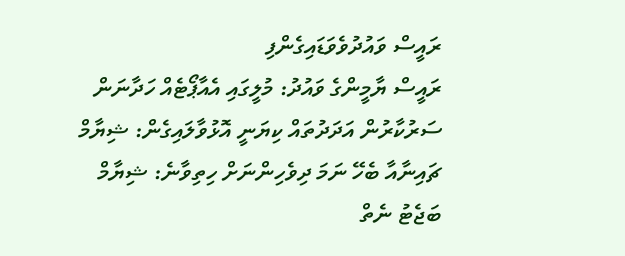ރައީސް ވައުދުވެވަޑައިގެންފި
ރައީސް ޔާމީންގެ ވައުދު: މުލީގައި އެއާޕޯޓެއް ހަދާނަން
ސަރުކާރުން އަދަދުތައް ކިޔަނީ އޮޅުވާލައިގެން: ޝިޔާމް
ޗައިނާއާ ބެހޭ ނަމަ ދިވެހިންނަށް ހިތިވާނެ: ޝިޔާމް
ބަޖެޓު ނެތް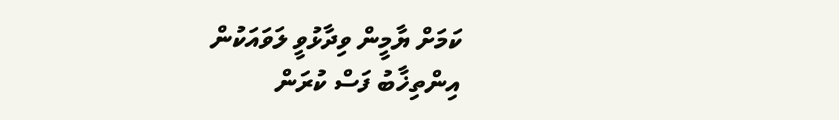ކަމަށް ޔާމީން ވިދާޅުވީ ލަވައަކުން
އިންތިޚާބު ފަސް ކުރަން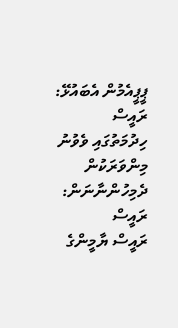ޕީޕީއެމުން އެބައުޅޭ: ރައީސް
ހިދުމަތުގައި ވެވުނު މިންވަރަކުން ދެމިހުންނާނަން: ރައީސް
ރައީސް ޔާމީންގެ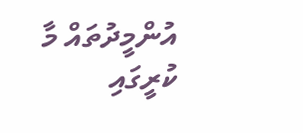އުންމީދުތައް މާ ކުރީގައި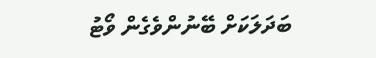ބަދަލަކަށް ބޭނުންވެގެން ވޯޓު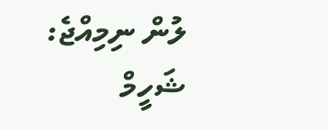ލުން ނިމިއްޖެ: ޝަހީމް